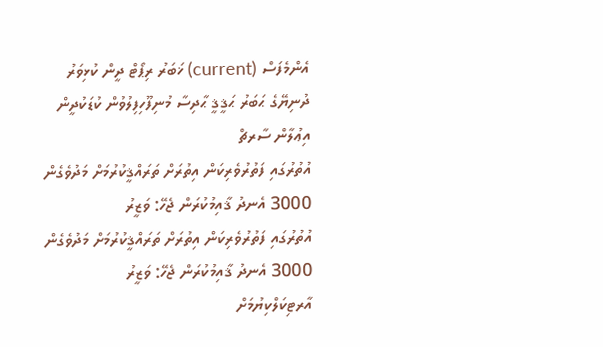އެންމެފަސް (current) ޚަބަރު ރިޕޯޓް ދީން ކުޅިވަރު ދުނިޔޭގެ ޙަބަރު ޙަޤީޤީ ޙާދިސާ މުނިފޫހިފިލުވުން ކުޑަކުދީން އިޢުލާން ސާރޗް
އުތުރުގައި ފަތުރުވެރިކަން އިތުރަށް ތަރައްޤީކުރުމަށް މަދުވެގެން 3000 އެނދު ޤާއިމުކުރަން ޖެހޭ: ވަޒީރު
އުތުރުގައި ފަތުރުވެރިކަން އިތުރަށް ތަރައްޤީކުރުމަށް މަދުވެގެން 3000 އެނދު ޤާއިމުކުރަން ޖެހޭ: ވަޒީރު
އާރޓިކަލްކިޔުމަށް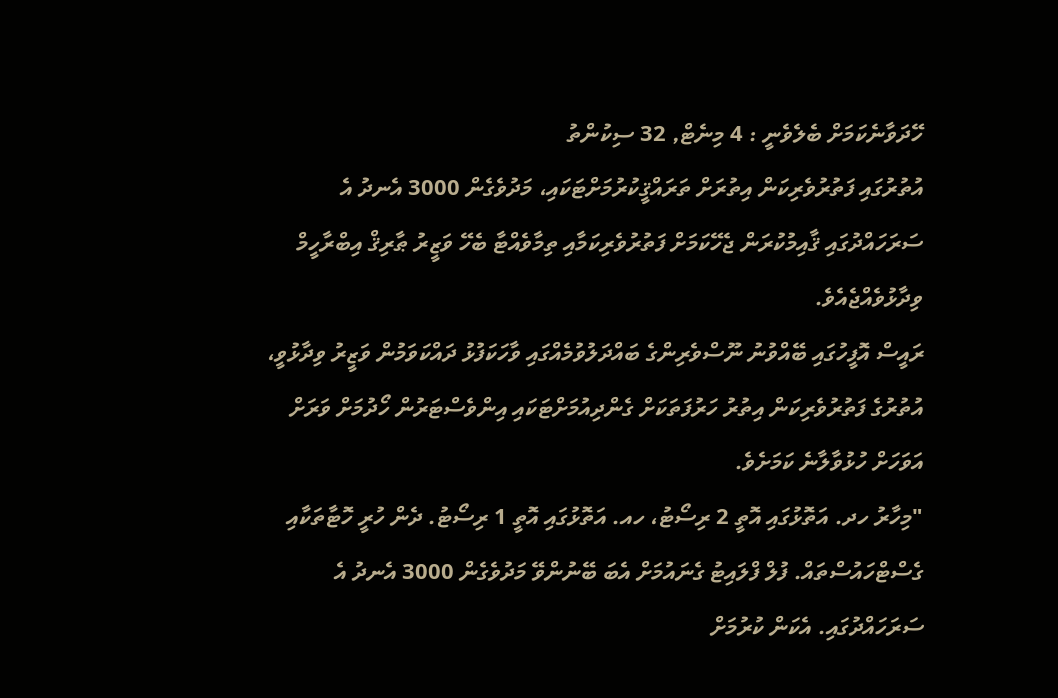ހޭދަވާނެކަމަށް ބެލެވެނީ : 4 މިނެޓް, 32 ސިކުންތު
އުތުރުގައި ފަތުރުވެރިކަން އިތުރަށް ތަރައްޤީކުރުމަށްޓަކައި، މަދުވެގެން 3000 އެނދު އެ ސަރަހައްދުގައި ޤާއިމުކުރަން ޖެހޭކަމަށް ފަތުރުވެރިކަމާއި ތިމާވެއްޓާ ބެހޭ ވަޒީރު ޠާރިޤް އިބްރާހީމް ވިދާޅުވެއްޖެއެވެ.
ރައީސް އޮފީހުގައި ބޭއްވުނު ނޫސްވެރިންގެ ބައްދަލުވުމެއްގައި ވާހަކަފުޅު ދައްކަވަމުން ވަޒީރު ވިދާޅުވީ، އުތުރުގެ ފަތުރުވެރިކަން އިތުރު ހަރުފަތަކަށް ގެންދިއުމަށްޓަކައި އިންވެސްޓަރުން ހޯދުމަށް ވަރަށް އަވަހަށް ހުޅުވާލާނެ ކަމަށެވެ.
"މިހާރު ހދ. އަތޮޅުގައި އޮތީ 2 ރިސޯޓު، ހއ. އަތޮޅުގައި އޮތީ 1 ރިސޯޓު. ދެން ހުރީ ހޮޓާތަކާއި ގެސްޓްހައުސްތައް. ފުލް ފްލައިޓު ގެނައުމަށް އެބަ ބޭނުންވޭ މަދުވެގެން 3000 އެނދު އެ ސަރަހައްދުގައި. އެކަން ކުރުމަށް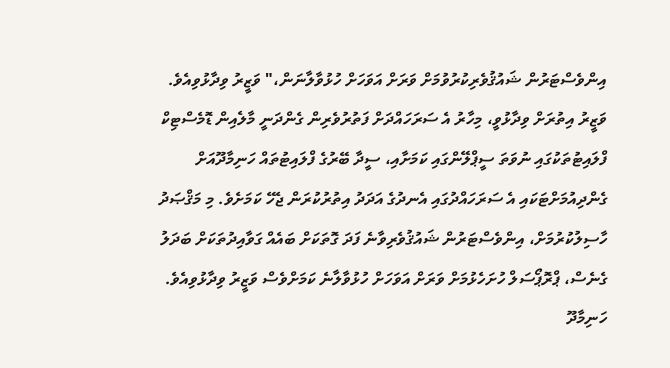އިންވެސްޓަރުން ޝައުޤުވެރިކުރުވުމަށް ވަރަށް އަވަހަށް ހުޅުވާލާނަން،" ވަޒީރު ވިދާޅުވިއެވެ.
ވަޒީރު އިތުރަށް ވިދާޅުވީ، މިހާރު އެ ސަރަހައްދަށް ފަތުރުވެރިން ގެންދަނީ މާލެއިން ޑޮމެސްޓިކް ފްލައިޓުތަކުގައި ނުވަތަ ސީޕްލޭންގައި ކަމަށާއި، ސީދާ ބޭރުގެ ފްލައިޓުތައް ހަނިމާދޫއަށް ގެންދިއުމަށްޓަކައި އެ ސަރަހައްދުގައި އެނދުގެ އަދަދު އިތުރުކުރަން ޖެހޭ ކަމަށެވެ. މި މަޤްޞަދު ހާސިލުކުރުމަށް، އިންވެސްޓަރުން ޝައުޤުވެރިވާނެ ފަދަ ގޮތަކަށް ބައެއް ގަވާއިދުތަކަށް ބަދަލު ގެނެސް، ޕްރޮޕޯސަލް ހުށަހެޅުމަށް ވަރަށް އަވަހަށް ހުޅުވާލާނެ ކަމަށްވެސް ވަޒީރު ވިދާޅުވިއެވެ.
ހަނިމާދޫ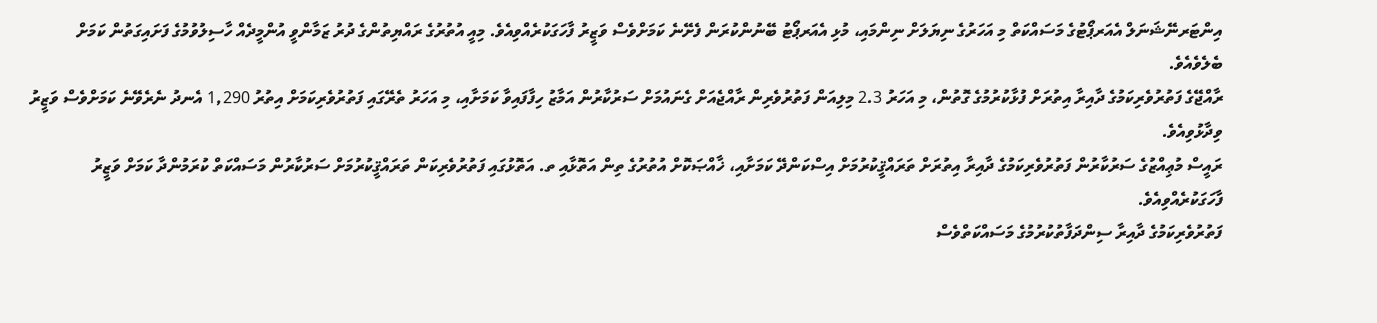އިންޓަރނޭޝަނަލް އެއަރޕޯޓުގެ މަސައްކަތް މި އަހަރުގެ ނިޔަލަށް ނިންމައި، މުޅި އެއަރޕޯޓު ބޭނުންކުރަން ފެށޭނެ ކަމަށްވެސް ވަޒީރު ފާހަގަކުރެއްވިއެވެ. މިއީ އުތުރުގެ ރައްޔިތުންގެ ދުރު ޒަމާންވީ އުންމީދެއް ހާސިލުވުމުގެ ފަށައިގަތުން ކަމަށް ބެލެވެއެވެ.
ރާއްޖޭގެ ފަތުރުވެރިކަމުގެ ދާއިރާ އިތުރަށް ފުޅާކުރުމުގެ ގޮތުން، މި އަހަރު 2.3 މިލިއަން ފަތުރުވެރިން ރާއްޖެއަށް ގެނައުމަށް ސަރުކާރުން އަމާޒު ހިފާފައިވާ ކަމަށާއި، މި އަހަރު ތެރޭގައި ފަތުރުވެރިކަމަށް އިތުރު 1,290 އެނދު ނެރެވޭނެ ކަމަށްވެސް ވަޒީރު ވިދާޅުވިއެވެ.
ރައީސް މުޢިއްޒުގެ ސަރުކާރުން ފަތުރުވެރިކަމުގެ ދާއިރާ އިތުރަށް ތަރައްޤީކުރުމަށް އިސްކަންދޭ ކަމަށާއި، ޚާއްޞަކޮށް އުތުރުގެ ތިން އަތޮޅާއި ތ. އަތޮޅުގައި ފަތުރުވެރިކަން ތަރައްޤީކުރުމަށް ސަރުކާރުން މަސައްކަތް ކުރަމުންދާ ކަމަށް ވަޒީރު ފާހަގަކުރެއްވިއެވެ.
ފަތުރުވެރިކަމުގެ ދާއިރާ ސިންދަފާތުކުރުމުގެ މަސައްކަތްވެސް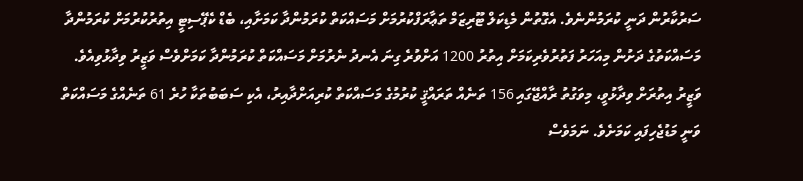ސަރުކާރުން ދަނީ ކުރަމުންނެވެ. އެގޮތުން މެޑިކަލް ޓޫރިޒަމް ތަޢާރަފްކުރުމަށް މަސައްކަތް ކުރަމުންދާ ކަމަށާއި، ބެޑް ކެޕޭސިޓީ އިތުރުކުރުމަށް ކުރަމުންދާ މަސައްކަތުގެ ދަށުން މިއަހަރު ފަތުރުވެރިކަމަށް އިތުރު 1200 އަށްވުރެ ގިނަ އެނދު ނެރުމަށް މަސައްކަތް ކުރަމުންދާ ކަމަށްވެސް ވަޒީރު ވިދާޅުވިއެވެ.
ވަޒީރު އިތުރަށް ވިދާޅުވީ، މިވަގުތު ރާއްޖޭގައި 156 ތަނެއް ތަރައްޤީ ކުރުމުގެ މަސައްކަތް ކުރިއަށްދާއިރު، އެކި ސަބަބުތަކާ ހުރެ 61 ތަނެއްގެ މަސައްކަތް ވަނީ މަޑުޖެހިފައި ކަމަށެވެ. ނަމަވެސް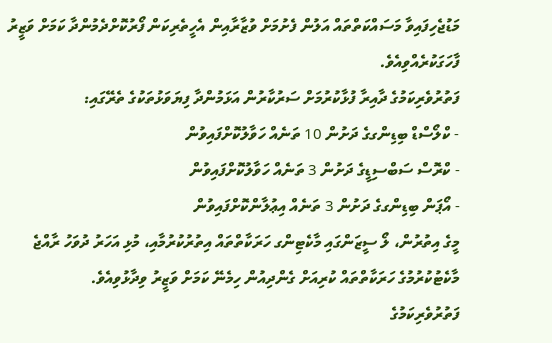މަޑުޖެހިފައިވާ މަސައްކަތްތައް އަލުން ފެށުމަށް ވުޒާރާއިން އެހީތެރިކަން ފޯރުކޮށްދެމުންދާ ކަމަށް ވަޒީރު ފާހަގަކުރެއްވިއެވެ.
ފަތުރުވެރިކަމުގެ ދާއިރާ ފުޅާކުރުމަށް ސަރުކާރުން އަޅަމުންދާ ފިޔަވަޅުތަކުގެ ތެރޭގައި:
- ކްލޯސްޑް ބިޑިންގގެ ދަށުން 10 ތަނެއް ހަވާލުކޮށްފައިވުން
- ކްރޮސް ސަބްސިޑީގެ ދަށުން 3 ތަނެއް ހަވާލުކޮށްފައިވުން
- އޯޕަން ބިޑިންގގެ ދަށުން 3 ތަނެއް އިޢުލާންކޮށްފައިވުން
މީގެ އިތުރުން، ލޯ ސީޒަންގައި މާކެޓިންގ ހަރަކާތްތައް އިތުރުކުރުމާއި، މުޅި އަހަރު ދުވަހު ރާއްޖެ މާކެޓުކުރުމުގެ ހަރަކާތްތައް ކުރިއަށް ގެންދިއުން ހިމެނޭ ކަމަށް ވަޒީރު ވިދާޅުވިއެވެ.
ފަތުރުވެރިކަމުގެ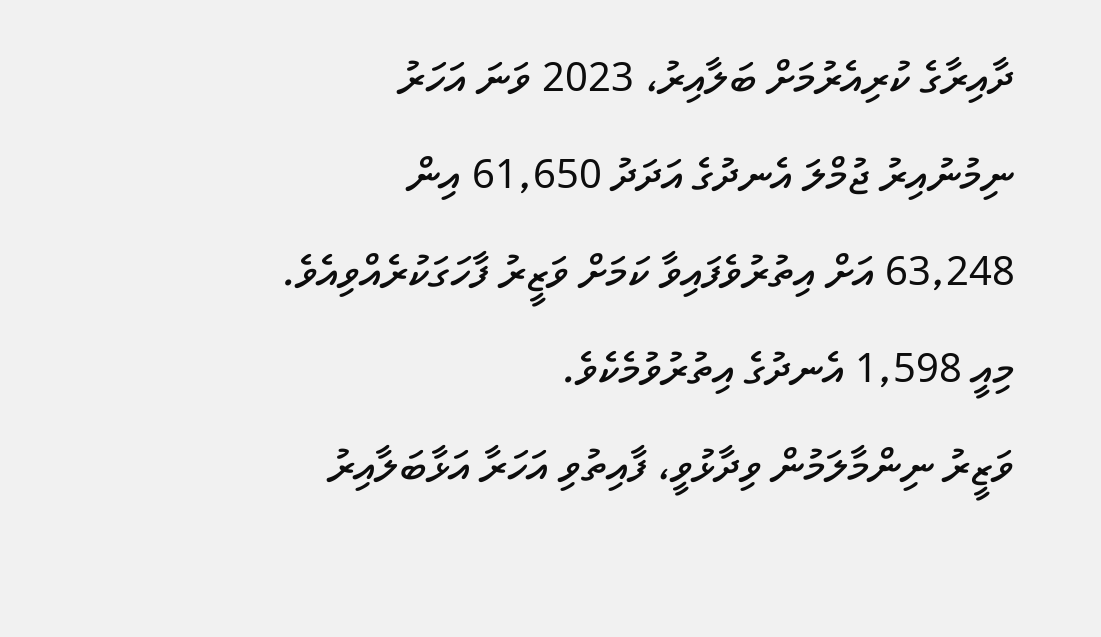ދާއިރާގެ ކުރިއެރުމަށް ބަލާއިރު، 2023 ވަނަ އަހަރު ނިމުނުއިރު ޖުމްލަ އެނދުގެ އަދަދު 61,650 އިން 63,248 އަށް އިތުރުވެފައިވާ ކަމަށް ވަޒީރު ފާހަގަކުރެއްވިއެވެ. މިއީ 1,598 އެނދުގެ އިތުރުވުމެކެވެ.
ވަޒީރު ނިންމާލަމުން ވިދާޅުވީ، ފާއިތުވި އަހަރާ އަޅާބަލާއިރު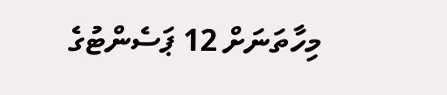މިހާތަނަށް 12 ޕަސެންޓުގެ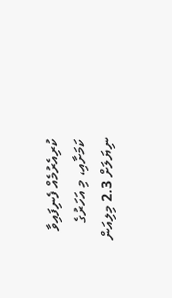ކުރިއެރުމެއް ފެނިފައިވާ ކަމަށާއި، މި އަހަރުގެ ނިޔަލަށް 2.3 މިލިއަން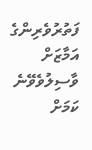ފަތުރުވެރިންގެ އަމާޒަށް ވާސިލުވެވޭނެ ކަމަށް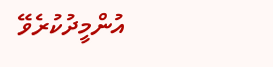އުންމީދުކުރެވޭ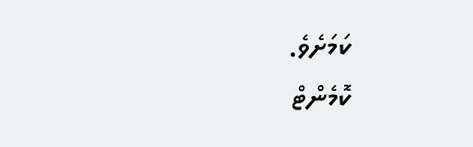ކަމަށެވެ.
ކޮމެންޓް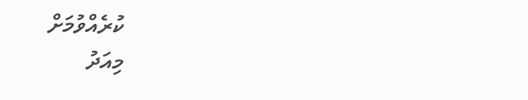ކުރެއްވުމަށް
މިއަދު